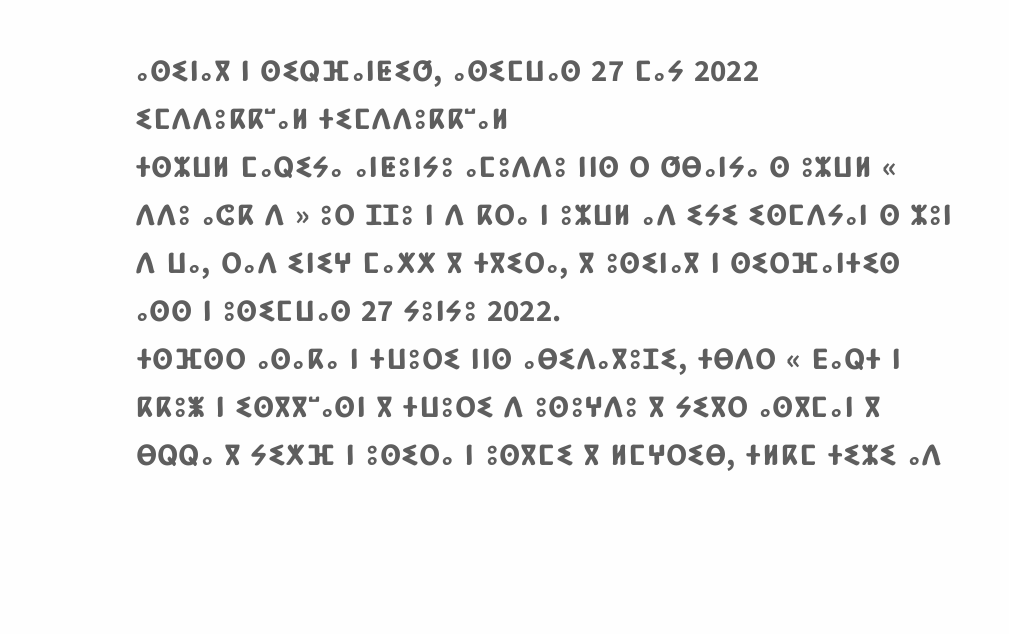ⴰⵙⵉⵏⴰⴳ ⵏ ⵙⵉⵕⴼⴰⵏⵟⵉⵚ, ⴰⵙⵉⵎⵡⴰⵙ 27 ⵎⴰⵢ 2022
ⵉⵎⴷⴷⵓⴽⴽⵯⴰⵍ ⵜⵉⵎⴷⴷⵓⴽⴽⵯⴰⵍ
ⵜⵙⵣⵡⵍ ⵎⴰⵕⵉⵢⴰ ⴰⵏⵟⵓⵏⵢⵓ ⴰⵎⵓⴷⴷⵓ ⵏⵏⵙ ⵔ ⵚⴱⴰⵏⵢⴰ ⵙ ⵓⵣⵡⵍ « ⴷⴷⵓ ⴰⵛⴽ ⴷ » ⵓⵔ ⵊⵊⵓ ⵏ ⴷ ⴽⵔⴰ ⵏ ⵓⵣⵡⵍ ⴰⴷ ⵉⵢⵉ ⵉⵙⵎⴷⵢⴰⵏ ⵙ ⵣⵓⵏ ⴷ ⵡⴰ, ⵔⴰⴷ ⵉⵏⵉⵖ ⵎⴰⵅⵅ ⴳ ⵜⴳⵉⵔⴰ, ⴳ ⵓⵙⵉⵏⴰⴳ ⵏ ⵙⵉⵔⴼⴰⵏⵜⵉⵙ ⴰⵙⵙ ⵏ ⵓⵙⵉⵎⵡⴰⵙ 27 ⵢⵓⵏⵢⵓ 2022.
ⵜⵙⴼⵙⵔ ⴰⵙⴰⴽⴰ ⵏ ⵜⵡⵓⵔⵉ ⵏⵏⵙ ⴰⴱⵉⴷⴰⴳⵓⵊⵉ, ⵜⴱⴷⵔ « ⴹⴰⵕⵜ ⵏ ⴽⴽⵓⵥ ⵏ ⵉⵙⴳⴳⵯⴰⵙⵏ ⴳ ⵜⵡⵓⵔⵉ ⴷ ⵓⵙⵓⵖⴷⵓ ⴳ ⵢⵉⴳⵔ ⴰⵙⴳⵎⴰⵏ ⴳ ⴱⵕⵕⴰ ⴳ ⵢⵉⵅⴼ ⵏ ⵓⵙⵉⵔⴰ ⵏ ⵓⵙⴳⵎⵉ ⴳ ⵍⵎⵖⵔⵉⴱ, ⵜⵍⴽⵎ ⵜⵉⵣⵉ ⴰⴷ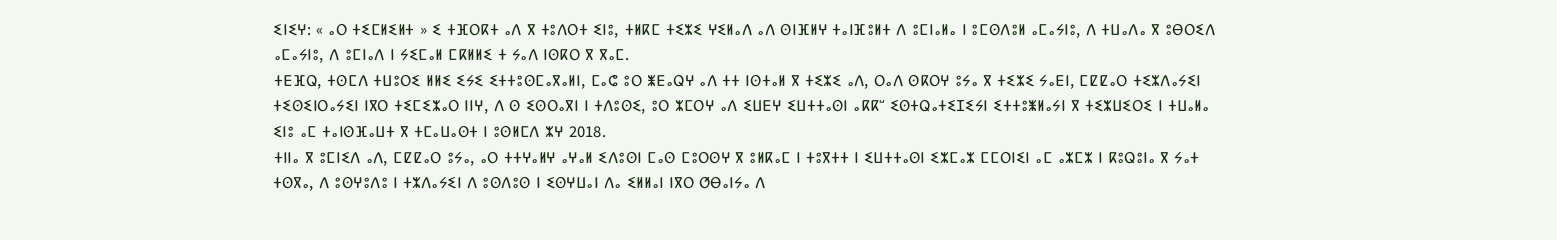ⵉⵏⵉⵖ: « ⴰⵔ ⵜⵉⵎⵍⵉⵍⵜ » ⵉ ⵜⴼⵔⴽⵜ ⴰⴷ ⴳ ⵜⵓⴷⵔⵜ ⵉⵏⵓ, ⵜⵍⴽⵎ ⵜⵉⵣⵉ ⵖⵉⵍⴰⴷ ⴰⴷ ⵙⵏⴼⵍⵖ ⵜⴰⵏⴼⵓⵍⵜ ⴷ ⵓⵎⵏⴰⵍⴰ ⵏ ⵓⵎⵙⴷⵓⵍ ⴰⵎⴰⵢⵏⵓ, ⴷ ⵜⵡⴰⴷⴰ ⴳ ⵓⴱⵔⵉⴷ ⴰⵎⴰⵢⵏⵓ, ⴷ ⵓⵎⵏⴰⴷ ⵏ ⵢⵉⵎⴰⵍ ⵎⴽⵍⵍⵉ ⵜ ⵢⴰⴷ ⵏⵙⴽⵔ ⴳ ⴳⴰⵎ.
ⵜⴹⴼⵕ, ⵜⵙⵎⴷ ⵜⵡⵓⵔⵉ ⵍⵍⵉ ⵉⵢⵉ ⵉⵜⵜⵓⵙⵎⴰⴳⴰⵍⵏ, ⵎⴰⵛ ⵓⵔ ⵥⴹⴰⵕⵖ ⴰⴷ ⵜⵜ ⵏⵙⵜⴰⵍ ⴳ ⵜⵉⵣⵉ ⴰⴷ, ⵔⴰⴷ ⵙⴽⵔⵖ ⵓⵢⴰ ⴳ ⵜⵉⵣⵉ ⵢⴰⴹⵏ, ⵎⵇⵇⴰⵔ ⵜⵉⵣⴷⴰⵢⵉⵏ ⵜⵉⵙⵉⵏⵔⴰⵢⵉⵏ ⵏⴳⵔ ⵜⵉⵎⵉⵣⴰⵔ ⵏⵏⵖ, ⴷ ⵙ ⵉⵙⵔⴰⴳⵏ ⵏ ⵜⴷⵓⵙⵉ, ⵓⵔ ⵣⵎⵔⵖ ⴰⴷ ⵉⵡⴹⵖ ⵉⵡⵜⵜⴰⵙⵏ ⴰⴽⴽⵯ ⵉⵙⵜⵕⴰⵜⵉⵊⵉⵢⵏ ⵉⵜⵜⵓⵥⵍⴰⵢⵏ ⴳ ⵜⵉⵣⵡⵉⵔⵉ ⵏ ⵜⵡⴰⵍⴰ ⵉⵏⵓ ⴰⵎ ⵜⴰⵏⵙⴼⴰⵡⵜ ⴳ ⵜⵎⴰⵡⴰⵙⵜ ⵏ ⵓⵙⵍⵎⴷ ⵣⵖ 2018.
ⵜⵏⵏⴰ ⴳ ⵓⵎⵏⵉⴷ ⴰⴷ, ⵎⵇⵇⴰⵔ ⵓⵢⴰ, ⴰⵔ ⵜⵜⵖⴰⵍⵖ ⴰⵖⴰⵍ ⵉⴷⵓⵙⵏ ⵎⴰⵙ ⵎⵓⵔⵙⵖ ⴳ ⵓⵍⴽⴰⵎ ⵏ ⵜⵓⴳⵜⵜ ⵏ ⵉⵡⵜⵜⴰⵙⵏ ⵉⵣⵎⴰⵣ ⵎⵎⵔⵏⵉⵏ ⴰⵎ ⴰⵣⵎⵣ ⵏ ⴽⵓⵕⵓⵏⴰ ⴳ ⵢⴰⵜ ⵜⵙⴳⴰ, ⴷ ⵓⵙⵖⵓⴷⵓ ⵏ ⵜⵣⴷⴰⵢⵉⵏ ⴷ ⵓⵙⴷⵓⵙ ⵏ ⵉⵙⵖⵡⴰⵏ ⴷⴰ ⵉⵍⵍⴰⵏ ⵏⴳⵔ ⵚⴱⴰⵏⵢⴰ ⴷ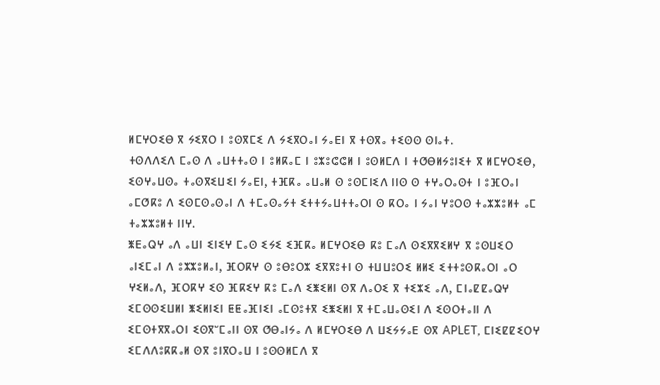ⵍⵎⵖⵔⵉⴱ ⴳ ⵢⵉⴳⵔ ⵏ ⵓⵙⴳⵎⵉ ⴷ ⵢⵉⴳⵔⴰⵏ ⵢⴰⴹⵏ ⴳ ⵜⵙⴳⴰ ⵜⵉⵙⵙ ⵙⵏⴰⵜ.
ⵜⵙⴷⴷⵉⴷ ⵎⴰⵙ ⴷ ⴰⵡⵜⵜⴰⵙ ⵏ ⵓⵍⴽⴰⵎ ⵏ ⵓⵣⵓⵛⵛⵍ ⵏ ⵓⵙⵍⵎⴷ ⵏ ⵜⵚⴱⵍⵢⵓⵏⵉⵜ ⴳ ⵍⵎⵖⵔⵉⴱ, ⵉⵙⵖⴰⵡⵙⴰ ⵜⴰⵙⴳⵉⵡⵉⵏ ⵢⴰⴹⵏ, ⵜⴼⴽⴰ ⴰⵡⴰⵍ ⵙ ⵓⵙⵎⵏⵉⴷ ⵏⵏⵙ ⵙ ⵜⵖⴰⵔⴰⵙⵜ ⵏ ⵓⴼⵔⴰⵏ ⴰⵎⵚⴽⵓ ⴷ ⵉⵙⵎⵙⴰⵙⴰⵏ ⴷ ⵜⵎⴰⵙⴰⵢⵜ ⵉⵜⵜⵢⴰⵡⵜⵜⴰⵔⵏ ⵙ ⴽⵔⴰ ⵏ ⵢⴰⵏ ⵖⵓⵔⵙ ⵜⴰⵣⵣⵓⵍⵜ ⴰⵎ ⵜⴰⵣⵣⵓⵍⵜ ⵏⵏⵖ.
ⵥⴹⴰⵕⵖ ⴰⴷ ⴰⵡⵏ ⵉⵏⵉⵖ ⵎⴰⵙ ⵉⵢⵉ ⵉⴼⴽⴰ ⵍⵎⵖⵔⵉⴱ ⴽⵓ ⵎⴰⴷ ⵙⵉⴳⴳⵉⵍⵖ ⴳ ⵓⵙⵡⵉⵔ ⴰⵏⵉⵎⴰⵏ ⴷ ⵓⵣⵣⵓⵍⴰⵏ, ⴼⵔⴽⵖ ⵙ ⵓⴱⵓⵔⵣ ⵉⴳⴳⵓⵜⵏ ⵙ ⵜⵡⵡⵓⵔⵉ ⵍⵍⵉ ⵉⵜⵜⵓⵙⴽⴰⵔⵏ ⴰⵔ ⵖⵉⵍⴰⴷ, ⴼⵔⴽⵖ ⵉⵙ ⴼⴽⵉⵖ ⴽⵓ ⵎⴰⴷ ⵉⵥⵉⵍⵏ ⵙⴳ ⴷⴰⵔⵉ ⴳ ⵜⵉⵣⵉ ⴰⴷ, ⵎⵏⴰⵇⵇⴰⵕⵖ ⵉⵎⵙⵙⵉⵡⵍⵏ ⵥⵉⵍⵏⵉⵏ ⵟⵟⴰⴼⵏⵉⵏ ⴰⵎⵙⵓⵜⴳ ⵉⵥⵉⵍⵏ ⴳ ⵜⵎⴰⵡⴰⵙⵉⵏ ⴷ ⵉⵙⵔⵜⴰⵏⵏ ⴷ ⵉⵎⵙⵜⴳⴳⴰⵔⵏ ⵉⵙⴳⵯⵎⴰⵏⵏ ⵙⴳ ⵚⴱⴰⵏⵢⴰ ⴷ ⵍⵎⵖⵔⵉⴱ ⴷ ⵡⵉⵢⵢⴰⴹ ⵙⴳ APLET, ⵎⵏⵉⵇⵇⵉⵔⵖ ⵉⵎⴷⴷⵓⴽⴽⴰⵍ ⵙⴳ ⵓⵏⴳⵔⴰⵡ ⵏ ⵓⵙⵙⵍⵎⴷ ⴳ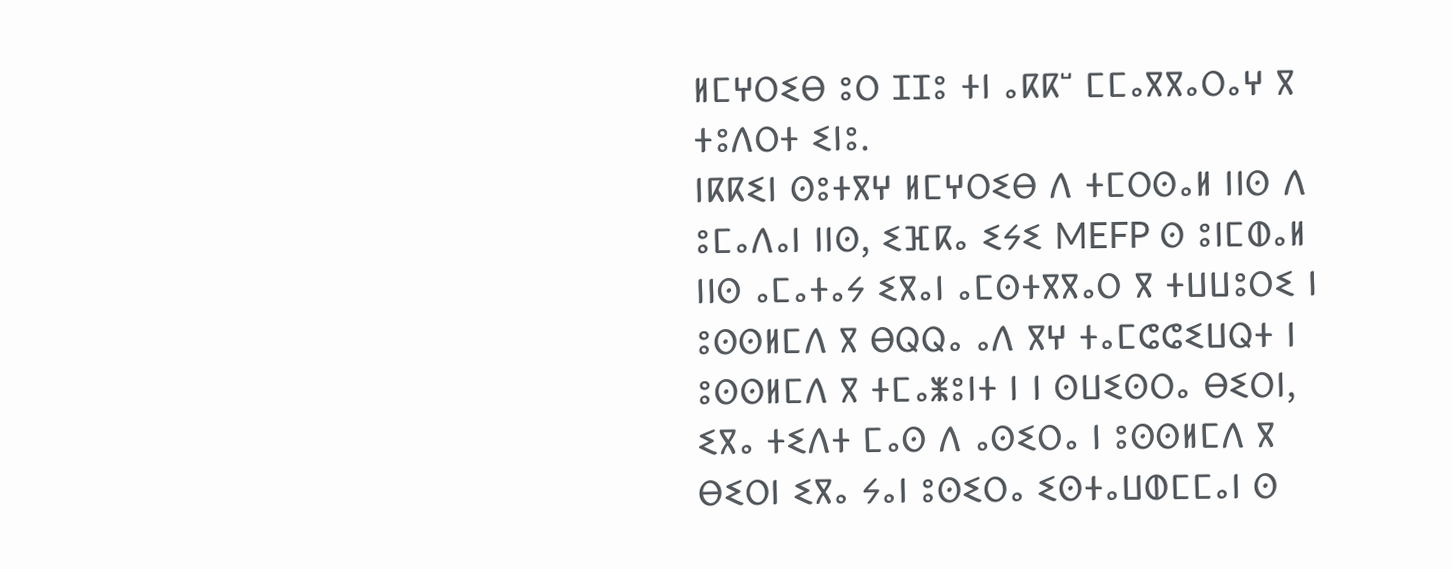ⵍⵎⵖⵔⵉⴱ ⵓⵔ ⵊⵊⵓ ⵜⵏ ⴰⴽⴽⵯ ⵎⵎⴰⴳⴳⴰⵔⴰⵖ ⴳ ⵜⵓⴷⵔⵜ ⵉⵏⵓ.
ⵏⴽⴽⵉⵏ ⵙⵓⵜⴳⵖ ⵍⵎⵖⵔⵉⴱ ⴷ ⵜⵎⵔⵙⴰⵍ ⵏⵏⵙ ⴷ ⵓⵎⴰⴷⴰⵏ ⵏⵏⵙ, ⵉⴼⴽⴰ ⵉⵢⵉ MEFP ⵙ ⵓⵏⵎⵀⴰⵍ ⵏⵏⵙ ⴰⵎⴰⵜⴰⵢ ⵉⴳⴰⵏ ⴰⵎⵙⵜⴳⴳⴰⵔ ⴳ ⵜⵡⵡⵓⵔⵉ ⵏ ⵓⵙⵙⵍⵎⴷ ⴳ ⴱⵕⵕⴰ ⴰⴷ ⴳⵖ ⵜⴰⵎⵛⵛⵉⵡⵕⵜ ⵏ ⵓⵙⵙⵍⵎⴷ ⴳ ⵜⵎⴰⵥⵓⵏⵜ ⵏ ⵏ ⵙⵡⵉⵙⵔⴰ ⴱⵉⵔⵏ, ⵉⴳⴰ ⵜⵉⴷⵜ ⵎⴰⵙ ⴷ ⴰⵙⵉⵔⴰ ⵏ ⵓⵙⵙⵍⵎⴷ ⴳ ⴱⵉⵔⵏ ⵉⴳⴰ ⵢⴰⵏ ⵓⵙⵉⵔⴰ ⵉⵙⵜⴰⵡⵀⵎⵎⴰⵏ ⵙ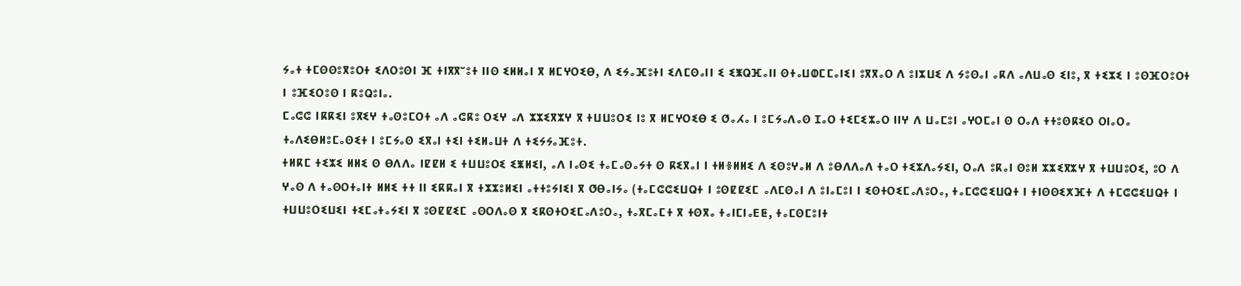ⵢⴰⵜ ⵜⵎⵙⵙⵓⴳⵓⵔⵜ ⵉⴷⵔⵓⵙⵏ ⴼ ⵜⵏⴳⴳⵯⵓⵜ ⵏⵏⵙ ⵉⵍⵍⴰⵏ ⴳ ⵍⵎⵖⵔⵉⴱ, ⴷ ⵉⵢⴰⴼⵓⵜⵏ ⵉⴷⵎⵙⴰⵏⵏ ⵉ ⵉⵥⵕⴼⴰⵏⵏ ⵙⵜⴰⵡⵀⵎⵎⴰⵏⵉⵏ ⵓⴳⴳⴰⵔ ⴷ ⵓⵏⵣⵡⵉ ⴷ ⵢⵓⵙⴰⵏ ⴰⴽⴷ ⴰⴷⵡⴰⵙ ⵉⵏⵓ, ⴳ ⵜⵉⵣⵉ ⵏ ⵓⵙⴼⵔⵓⵔⵜ ⵏ ⵓⴼⵉⵔⵓⵙ ⵏ ⴽⵓⵕⵓⵏⴰ.
ⵎⴰⵛⵛ ⵏⴽⴽⵉⵏ ⵓⴳⵉⵖ ⵜⴰⵙⵓⵎⵔⵜ ⴰⴷ ⴰⵛⴽⵓ ⵔⵉⵖ ⴰⴷ ⵣⵣⵉⴳⵣⵖ ⴳ ⵜⵡⵡⵓⵔⵉ ⵏⵓ ⴳ ⵍⵎⵖⵔⵉⴱ ⵉ ⵚⴰⵃⴰ ⵏ ⵓⵎⵢⴰⴷⴰⵙ ⵊⴰⵔ ⵜⵉⵎⵉⵣⴰⵔ ⵏⵏⵖ ⴷ ⵡⴰⵎⵓⵏ ⴰⵖⵔⵎⴰⵏ ⵙ ⵔⴰⴷ ⵜⵜⵓⵙⴽⵉⵔ ⵔⵏⴰⵔⴰ ⵜⴰⴷⵉⴱⵍⵓⵎⴰⵙⵉⵜ ⵏ ⵓⵎⵢⴰⵙ ⵉⴳⴰⵏ ⵜⵉⵏ ⵜⵉⵍⴰⵡⵜ ⴷ ⵜⵉⵢⵢⴰⴼⵓⵜ.
ⵜⵍⴽⵎ ⵜⵉⵣⵉ ⵍⵍⵉ ⵙ ⴱⴷⴷⴰ ⵏⵇⵇⵍ ⵉ ⵜⵡⵡⵓⵔⵉ ⵉⵥⵍⵉⵏ, ⴰⴷ ⵏⴰⵙⵉ ⵜⴰⵎⴰⵙⴰⵢⵜ ⵙ ⴽⵉⴳⴰⵏ ⵏ ⵜⵍⴻⵍⵍⵉ ⴷ ⵉⵙⵓⵖⴰⵍ ⴷ ⵓⴱⴷⴷⴰⴷ ⵜⴰⵔ ⵜⵉⵣⴷⴰⵢⵉⵏ, ⵔⴰⴷ ⵓⴽⴰⵏ ⵙⵓⵍ ⵣⵣⵉⴳⵣⵖ ⴳ ⵜⵡⵡⵓⵔⵉ, ⵓⵔ ⴷ ⵖⴰⵙ ⴷ ⵜⴰⵙⵔⵜⴰⵏⵜ ⵍⵍⵉ ⵜⵜ ⵏⵏ ⵉⴽⴽⴰⵏ ⴳ ⵜⵣⵣⵓⵍⵉⵏ ⴰⵜⵜⵓⵢⵏⵉⵏ ⴳ ⵚⴱⴰⵏⵢⴰ (ⵜⴰⵎⵛⵛⵉⵡⵕⵜ ⵏ ⵓⵙⵇⵇⵉⵎ ⴰⴷⵎⵙⴰⵏ ⴷ ⵓⵏⴰⵎⵓⵏ ⵏ ⵉⵙⵜⵔⵉⵎⴰⴷⵓⵔⴰ, ⵜⴰⵎⵛⵛⵉⵡⵕⵜ ⵏ ⵜⵏⵙⵙⵉⵅⴼⵜ ⴷ ⵜⵎⵛⵛⵉⵡⵕⵜ ⵏ ⵜⵡⵡⵓⵔⵉⵡⵉⵏ ⵜⵉⵎⴰⵜⴰⵢⵉⵏ ⴳ ⵓⵙⵇⵇⵉⵎ ⴰⵙⵔⴷⴰⵙ ⴳ ⵉⴽⵙⵜⵔⵉⵎⴰⴷⵓⵔⴰ, ⵜⴰⴳⵎⴰⵎⵜ ⴳ ⵜⵙⴳⴰ ⵜⴰⵏⵎⵏⴰⴹⵟ, ⵜⴰⵎⵙⵎⵓⵏⵜ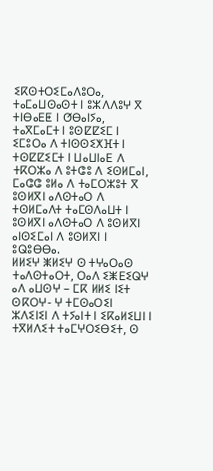ⵉⴽⵙⵜⵔⵉⵎⴰⴷⵓⵔⴰ, ⵜⴰⵎⴰⵡⵙⴰⵙⵜ ⵏ ⵓⵣⴷⴷⵓⵖ ⴳ ⵜⵏⴱⴰⴹⵟ ⵏ ⵚⴱⴰⵏⵢⴰ, ⵜⴰⴳⵎⴰⵎⵜ ⵏ ⵓⵙⵇⵇⵉⵎ ⵏ ⵉⵎⵓⵔⴰ ⴷ ⵜⵏⵙⵙⵉⵅⴼⵜ ⵏ ⵜⵙⵇⵇⵉⵎⵜ ⵏ ⵡⴰⵡⵏⴰⴹ ⴷ ⵜⴽⵔⵣⴰ ⴷ ⵓⵜⵛⵓ ⴷ ⵉⵙⵍⵎⴰⵏ, ⵎⴰⵛⵛ ⵓⵍⴰ ⴷ ⵜⴰⵎⵔⵣⵓⵜ ⴳ ⵓⵙⵍⴳⵏ ⴰⴷⵙⵜⴰⵔ ⴷ ⵜⵙⵍⵎⴰⴷⵜ ⵜⴰⵎⵙⴷⴰⵡⵜ ⵏ ⵓⵙⵍⴳⵏ ⴰⴷⵙⵜⴰⵔ ⴷ ⵓⵙⵍⴳⵏ ⴰⵏⵙⵉⵎⴰⵏ ⴷ ⵓⵙⵍⴳⵏ ⵏ ⵓⵕⵓⴱⴱⴰ.
ⵍⵍⵉⵖ ⵥⵍⵉⵖ ⵙ ⵜⵖⴰⵔⴰⵙ ⵜⴰⴷⵙⵜⴰⵔⵜ, ⵔⴰⴷ ⵉⵥⴹⵉⵕⵖ ⴰⴷ ⴰⵡⵙⵖ – ⵎⴽ ⵍⵍⵉ ⵏⵉⵜ ⵙⴽⵔⵖ- ⵖ ⵜⵎⵙⴰⵔⵉⵏ ⵣⴷⵉⵏⵉⵏ ⴷ ⵜⵢⴰⵏⵜ ⵏ ⵉⴽⴰⵍⵉⵡⵏ ⵏ ⵜⴳⵍⴷⵉⵜ ⵜⴰⵎⵖⵔⵉⴱⵉⵜ, ⵙ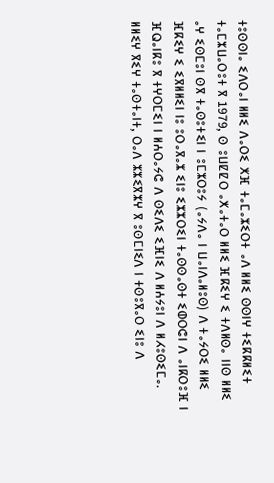ⵜⵓⵙⵙⵏⴰ ⵉⴷⵔⴰⵏ ⵍⵍⵉ ⴷⴰⵔⵉ ⵅⴼ ⵜⴰⵎⴰⵣⵉⵔⵜ ⴰⴷ ⵍⵍⵉ ⵙⵙⵏⵖ ⵜⵉⴽⴽⵍⵉⵜ ⵜⴰⵎⵣⵡⴰⵔⵓⵜ ⴳ 1979, ⵙ ⵓⵡⵇⵇⵔ ⴰⵅⴰⵜⴰⵔ ⵍⵍⵉ ⴼⴽⵉⵖ ⵉ ⵜⴷⵍⵙⴰ ⵏⵏⵙ ⵍⵍⵉ ⴰⵖ ⵉⵙⵎⵓⵏ ⵙⴳ ⵜⴰⵙⵓⵜⵉⵏ ⵏ ⵓⵎⵣⵔⵓⵢ (ⴰⵢⴷⴰ ⵏ ⵡⴰⵏⴷⴰⵍⵓⵙ) ⴷ ⵜⴰⵢⵔⵉ ⵍⵍⵉ ⴼⴽⵉⵖ ⵉ ⵉⴳⵍⵍⵉⵏ ⵏⵓ ⵓⵔⴰⴳⴰⵣ ⵉⵏⵓ ⵉⵣⵣⵔⵉⵏ ⵜⴰⵙⵙⴰⵙⵜ ⵉⵀⵔⵛⵏ ⴷ ⴰⵏⴽⵔⵓⴼ ⵏ ⴼⵕⴰⵏⴽⵓ ⴳ ⵜⵖⵔⵎⵉⵏ ⵏ ⵍⵄⵔⴰⵢⵛ ⴷ ⵙⵉⴷⵉ ⵉⴼⵏⵉ ⴷ ⵍⵄⵢⵓⵏ ⴷ ⵍⵃⵓⵙⵉⵎⴰ.
ⵍⵍⵉⵖ ⴳⵉⵖ ⵜⴰⵙⵜⴰⵏⵜ, ⵔⴰⴷ ⵣⵣⵉⴳⵣⵖ ⴳ ⵓⵙⵎⵏⵉⴷ ⵏ ⵜⵙⵓⴳⴰⵔ ⵉⵏⵓ ⴷ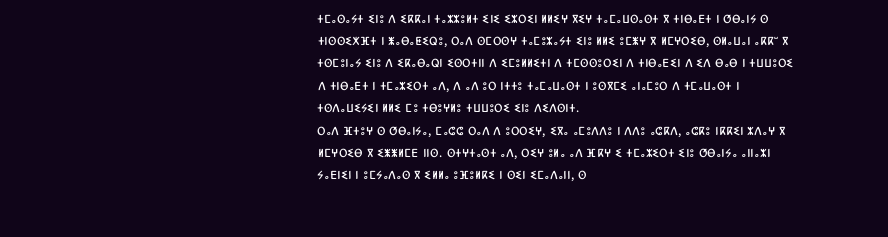ⵜⵎⴰⵙⴰⵢⵜ ⵉⵏⵓ ⴷ ⵉⴽⴽⴰⵏ ⵜⴰⵣⵣⵓⵍⵜ ⵉⵏⵉ ⵉⵣⵔⵉⵏ ⵍⵍⵉⵖ ⴳⵉⵖ ⵜⴰⵎⴰⵡⵙⴰⵙⵜ ⴳ ⵜⵏⴱⴰⴹⵜ ⵏ ⵚⴱⴰⵏⵢ ⵙ ⵜⵏⵙⵙⵉⵅⴼⵜ ⵏ ⵥⴰⴱⴰⵟⵉⵕⵓ, ⵔⴰⴷ ⵙⵎⵔⵙⵖ ⵜⴰⵎⵓⵣⴰⵢⵜ ⵉⵏⵓ ⵍⵍⵉ ⵓⵎⵥⵖ ⴳ ⵍⵎⵖⵔⵉⴱ, ⵙⵍⴰⵡⴰⵏ ⴰⴽⴽⵯ ⴳ ⵜⵙⵎⵓⵏⴰⵢ ⵉⵏⵓ ⴷ ⵉⴽⴰⴱⴰⵕⵏ ⵉⵙⵔⵜⵏⵏ ⴷ ⵉⵎⵓⵍⵍⵉⵜⵏ ⴷ ⵜⵎⵙⵙⵓⵔⵉⵏ ⴷ ⵜⵏⴱⴰⴹⵉⵏ ⴷ ⵉⴷ ⴱⴰⴱ ⵏ ⵜⵡⵡⵓⵔⵉ ⴷ ⵜⵏⴱⴰⴹⵜ ⵏ ⵜⵎⴰⵣⵉⵔⵜ ⴰⴷ, ⴷ ⴰⴷ ⵓⵔ ⵏⵜⵜⵓ ⵜⴰⵎⴰⵡⴰⵙⵜ ⵏ ⵓⵙⴳⵎⵉ ⴰⵏⴰⵎⵓⵔ ⴷ ⵜⵎⴰⵡⴰⵙⵜ ⵏ ⵜⵙⴷⴰⵡⵉⵢⵉⵏ ⵍⵍⵉ ⵎⵓ ⵜⴱⵓⵖⵍⵓ ⵜⵡⵡⵓⵔⵉ ⵉⵏⵓ ⴷⵉⴷⵙⵏⵜ.
ⵔⴰⴷ ⴼⵜⵓⵖ ⵙ ⵚⴱⴰⵏⵢⴰ, ⵎⴰⵛⵛ ⵔⴰⴷ ⴷ ⵓⵔⵔⵉⵖ, ⵉⴳⴰ ⴰⵎⵓⴷⴷⵓ ⵏ ⴷⴷⵓ ⴰⵛⴽⴷ, ⴰⵛⴽⵓ ⵏⴽⴽⵉⵏ ⵣⴷⴰⵖ ⴳ ⵍⵎⵖⵔⵉⴱ ⴳ ⵉⵥⵥⵍⵎⴹ ⵏⵏⵙ. ⵙⵜⵖⵜⴰⵙⵜ ⴰⴷ, ⵔⵉⵖ ⵓⵍⴰ ⴰⴷ ⴼⴽⵖ ⵉ ⵜⵎⴰⵣⵉⵔⵜ ⵉⵏⵓ ⵚⴱⴰⵏⵢⴰ ⴰⵏⵏⴰⵣⵏ ⵢⴰⴹⵏⵉⵏ ⵏ ⵓⵎⵢⴰⴷⴰⵙ ⴳ ⵉⵍⵍⴰ ⵓⴼⵓⵍⴽⵉ ⵏ ⵙⵉⵏ ⵉⵎⴰⴷⴰⵏⵏ, ⵙ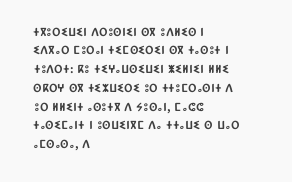ⵜⴳⵓⵔⵉⵡⵉⵏ ⴷⵔⵓⵙⵏⵉⵏ ⵙⴳ ⵓⴷⵍⵉⵙ ⵏ ⵉⴷⴳⴰⵔ ⵎⵓⵔⴰⵏ ⵜⵉⵎⵙⵉⵔⵉⵏ ⵙⴳ ⵜⴰⵙⵓⵜ ⵏ ⵜⵓⴷⵔⵜ: ⴽⵓ ⵜⵉⵖⴰⵡⵙⵉⵡⵉⵏ ⵥⵉⵍⵏⵉⵏ ⵍⵍⵉ ⵙⴽⵔⵖ ⵙⴳ ⵜⵉⵣⵡⵉⵔⵉ ⵓⵔ ⵜⵜⵓⵎⵔⴰⵙⵏⵜ ⴷ ⵓⵔ ⵍⵍⵉⵏⵜ ⴰⵙⵓⵜⴳ ⴷ ⵢⵓⵙⴰⵏ, ⵎⴰⵛⵛ ⵜⴰⵙⵉⵎⴰⵏⵜ ⵏ ⵓⵙⵡⵉⵏⴳⵎ ⴷⴰ ⵜⵜⴰⵡⵉ ⵙ ⵡⴰⵔ ⴰⵎⵙⴰⵙⴰ, ⴷ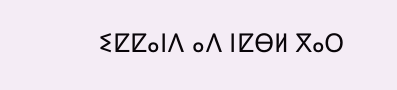ⵉⵇⵇⴰⵏⴷ ⴰⴷ ⵏⵇⴱⵍ ⴳⴰⵔ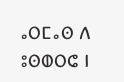ⴰⵔⵎⴰⵙ ⴷ ⵓⵙⵀⵔⵛ ⵏ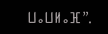ⵡⴰⵡⵍⴰⴼ”.